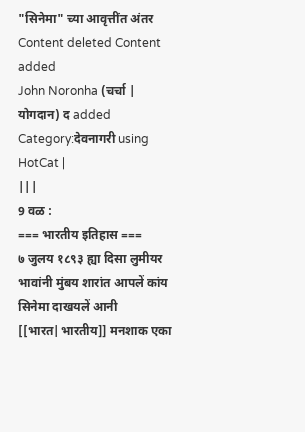"सिनेमा" च्या आवृत्तींत अंतर
Content deleted Content added
John Noronha (चर्चा | योगदान) द added Category:देवनागरी using HotCat |
|||
9 वळ :
=== भारतीय इतिहास ===
७ जुलय १८९३ ह्या दिसा लुमीयर भावांनी मुंबय शारांत आपलें कांय सिनेमा दाखयलें आनी [[भारत|भारतीय]] मनशाक एका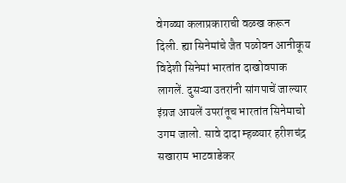वेगळ्या कलाप्रकाराची वळख करून दिली. ह्या सिनेमांचे जैत पळोवन आनीकूय विदेशी सिनेमां भारतांत दाखोवपाक लागलें. दुसऱ्या उतरांनी सांगपाचें जाल्यार इंग्रज आयलें उपरांतूच भारतांत सिनेमाचो उगम जालो. सावे दादा म्हळ्यार हरीशचंद्र सखाराम भाटवाडेकर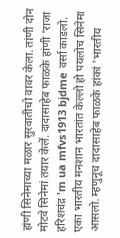हांणी सिनेमाच्या मळार सुरवातीचो वावर केला. तांणी दोन मोटवे सिनेमां तयार केलें. दादासाहेब फाळके हांणी 'राजा हरिशचंद्र 'm ua mfvs1913 bjdme वर्सा काडलो. एका भारतीय मनशान भारतांत केल्लो हो पयलोच सिनेमा आसलो. म्हणुनूच दादासाहेब फाळके हांकां 'भारतीय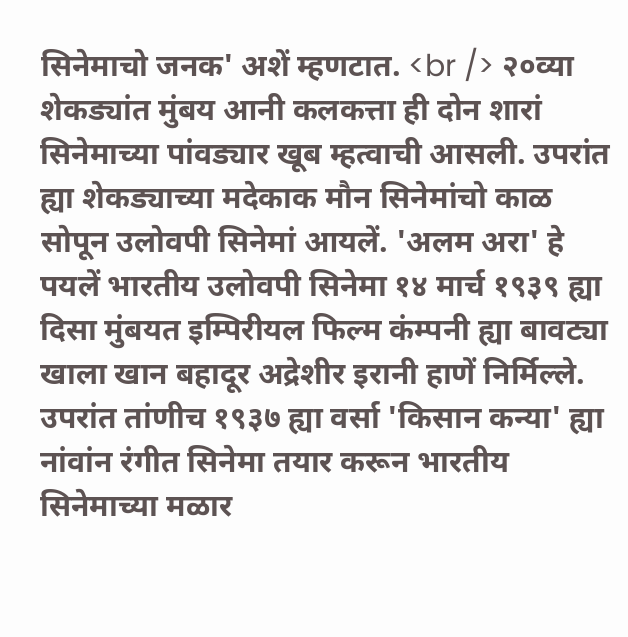सिनेमाचो जनक' अशें म्हणटात. <br /> २०व्या शेकड्यांत मुंबय आनी कलकत्ता ही दोन शारां सिनेमाच्या पांवड्यार खूब म्हत्वाची आसली. उपरांत ह्या शेकड्याच्या मदेकाक मौन सिनेमांचो काळ सोपून उलोवपी सिनेमां आयलें. 'अलम अरा' हे पयलें भारतीय उलोवपी सिनेमा १४ मार्च १९३९ ह्या दिसा मुंबयत इम्पिरीयल फिल्म कंम्पनी ह्या बावट्या खाला खान बहादूर अद्रेशीर इरानी हाणें निर्मिल्ले. उपरांत तांणीच १९३७ ह्या वर्सा 'किसान कन्या' ह्या नांवांन रंगीत सिनेमा तयार करून भारतीय सिनेमाच्या मळार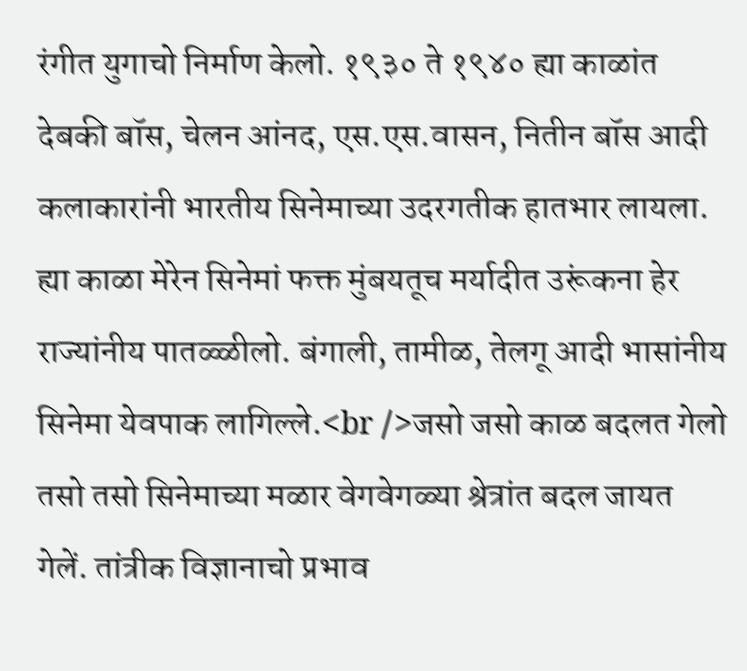रंगीत युगाचो निर्माण केलो. १९३० ते १९४० ह्या काळांत देबकी बॉस, चेलन आंनद, एस.एस.वासन, नितीन बॉस आदी कलाकारांनी भारतीय सिनेमाच्या उदरगतीक हातभार लायला. ह्या काळा मेरेन सिनेमां फक्त मुंबयतूच मर्यादीत उरूंकना हेर राज्यांनीय पातळ्ळीलो. बंगाली, तामीळ, तेलगू आदी भासांनीय सिनेमा येवपाक लागिल्ले.<br />जसो जसो काळ बदलत गेलो तसो तसो सिनेमाच्या मळार वेगवेगळ्या श्रेत्रांत बदल जायत गेलें. तांत्रीक विज्ञानाचो प्रभाव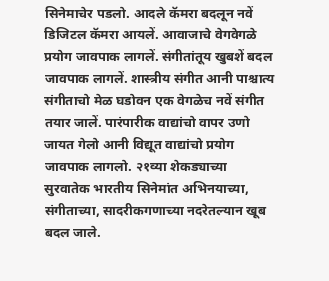सिनेमाचेर पडलो. आदले कॅमरा बदलून नवें डिजिटल कॅमरा आयलें. आवाजाचे वेगवेगळे प्रयोग जावपाक लागलें. संगीतांतूय खुबशें बदल जावपाक लागलें. शास्त्रीय संगीत आनी पाश्चात्य संगीताचो मेळ घडोवन एक वेगळेच नवें संगीत तयार जालें. पारंपारीक वाद्यांचो वापर उणो जायत गेलो आनी विद्यूत वाद्यांचो प्रयोग जावपाक लागलो. २१व्या शेकड्याच्या सुरवातेक भारतीय सिनेमांत अभिनयाच्या, संगीताच्या, सादरीकगणाच्या नदरेतल्यान खूब बदल जाले.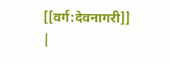[[वर्ग:देवनागरी]]
|